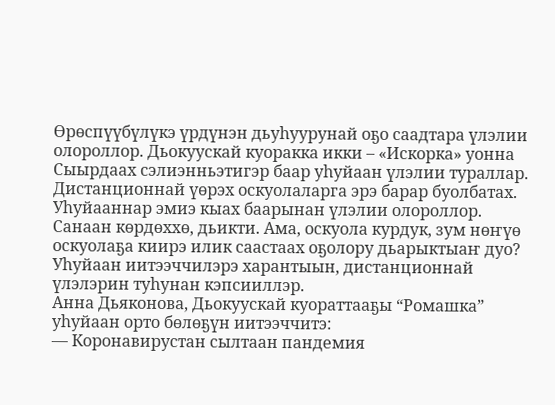Өрөспүүбүлүкэ үрдүнэн дьуһуурунай оҕо саадтара үлэлии олороллор. Дьокуускай куоракка икки – «Искорка» уонна Сыырдаах сэлиэнньэтигэр баар уһуйаан үлэлии тураллар.
Дистанционнай үөрэх оскуолаларга эрэ барар буолбатах. Уһуйааннар эмиэ кыах баарынан үлэлии олороллор. Санаан көрдөххө, дьикти. Ама, оскуола курдук, зум нөҥүө оскуолаҕа киирэ илик саастаах оҕолору дьарыктыаҥ дуо?
Уһуйаан иитээччилэрэ харантыын, дистанционнай үлэлэрин туһунан кэпсииллэр.
Анна Дьяконова, Дьокуускай куораттааҕы “Ромашка” уһуйаан орто бөлөҕүн иитээччитэ:
— Коронавирустан сылтаан пандемия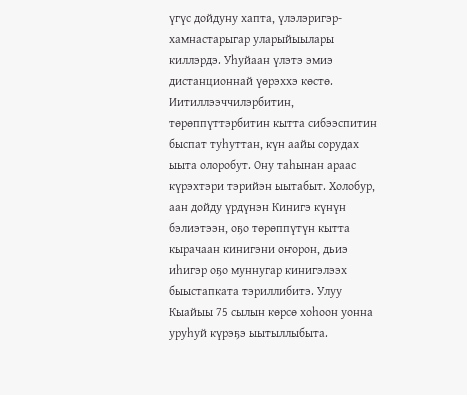үгүс дойдуну хапта, үлэлэригэр-хамнастарыгар уларыйыылары киллэрдэ. Уһуйаан үлэтэ эмиэ дистанционнай үөрэххэ көстө. Иитиллээччилэрбитин, төрөппүттэрбитин кытта сибээспитин быспат туһуттан, күн аайы сорудах ыыта олоробут. Ону таһынан араас күрэхтэри тэрийэн ыытабыт. Холобур, аан дойду үрдүнэн Кинигэ күнүн бэлиэтээн, оҕо төрөппүтүн кытта кырачаан кинигэни оҥорон, дьиэ иһигэр оҕо муннугар кинигэлээх быыстапката тэриллибитэ. Улуу Кыайыы 75 сылын көрсө хоһоон уонна уруһуй күрэҕэ ыытыллыбыта.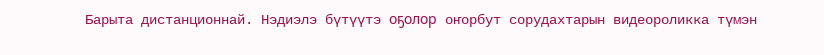Барыта дистанционнай. Нэдиэлэ бүтүүтэ оҕолор оҥорбут сорудахтарын видеороликка түмэн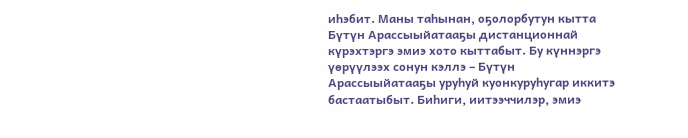иһэбит. Маны таһынан, оҕолорбутун кытта Бүтүн Арассыыйатааҕы дистанционнай күрэхтэргэ эмиэ хото кыттабыт. Бу күннэргэ үөрүүлээх сонун кэллэ – Бүтүн Арассыыйатааҕы уруһуй куонкуруһугар иккитэ бастаатыбыт. Биһиги, иитээччилэр, эмиэ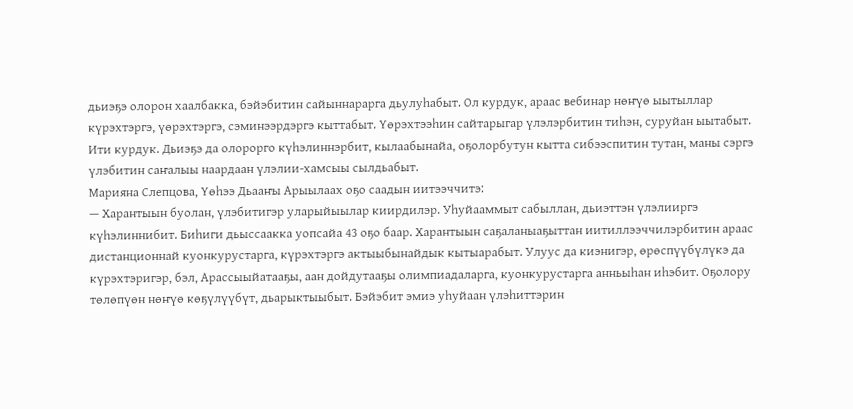дьиэҕэ олорон хаалбакка, бэйэбитин сайыннарарга дьулуһабыт. Ол курдук, араас вебинар нөҥүө ыытыллар күрэхтэргэ, үөрэхтэргэ, сэминээрдэргэ кыттабыт. Үөрэхтээһин сайтарыгар үлэлэрбитин тиһэн, суруйан ыытабыт. Ити курдук. Дьиэҕэ да олорорго күһэлиннэрбит, кылаабынайа, оҕолорбутун кытта сибээспитин тутан, маны сэргэ үлэбитин саҥалыы наардаан үлэлии-хамсыы сылдьабыт.
Марияна Слепцова, Үөһээ Дьааҥы Арыылаах оҕо саадын иитээччитэ:
— Харантыын буолан, үлэбитигэр уларыйыылар киирдилэр. Уһуйааммыт сабыллан, дьиэттэн үлэлииргэ күһэлиннибит. Биһиги дьыссаакка уопсайа 43 оҕо баар. Харантыын саҕаланыаҕыттан иитиллээччилэрбитин араас дистанционнай куонкурустарга, күрэхтэргэ актыыбынайдык кытыарабыт. Улуус да киэнигэр, өрөспүүбүлүкэ да күрэхтэригэр, бэл, Арассыыйатааҕы, аан дойдутааҕы олимпиадаларга, куонкурустарга анньыһан иһэбит. Оҕолору төлөпүөн нөҥүө көҕүлүүбүт, дьарыктыыбыт. Бэйэбит эмиэ уһуйаан үлэһиттэрин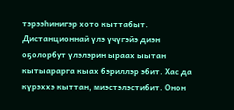тэрээһинигэр хото кыттабыт. Дистанционнай үлэ үчүгэйэ диэн оҕолорбут үлэлэрин ыраах ыытан кытыарарга кыах бэриллэр эбит. Хас да күрэххэ кыттан, миэстэлэстибит. Онон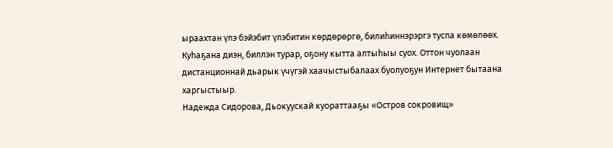ыраахтан үлэ бэйэбит үлэбитин көрдөрөргө, билиһиннэрэргэ туспа көмөлөөх. Куһаҕана диэн, биллэн турар, оҕону кытта алтыһыы суох. Оттон чуолаан дистанционнай дьарык үчүгэй хаачыстыбалаах буолуоҕун Интернет бытаана харгыстыыр.
Надежда Сидорова, Дьокуускай куораттааҕы «Остров сокровищ»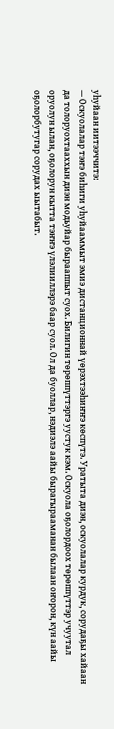уһуйаан иитээччитэ:
— Оскуолалар тэҥэ биһиги уһуйааммыт эмиэ дистанционнай үөрэхтээһиҥҥэ көспүтэ. Уратыта диэн, оскуолалар курдук, сорудаҕы хайаан да толоруохтааххын диэн модьуйар бырааппыт суох. Билигин төрөппүттэргэ уустук кэм. Оскуола оҕолордоох төрөппүттэр учуутал оруолун ылан, оҕолорун кытта тэҥҥэ үлэлииллэрэ баар суол. Ол да буоллар, нэдиэлэ аайы бырагырааманан былаан оҥорон, күн аайы оҕолорбутугар сорудах ыытабыт.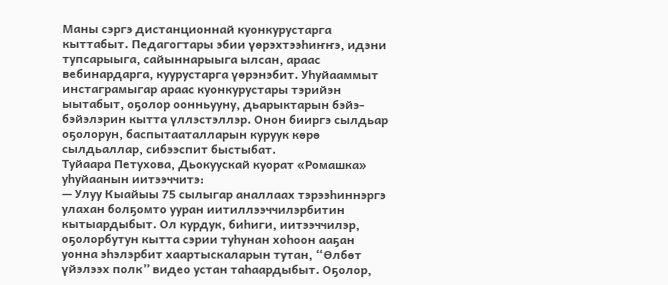Маны сэргэ дистанционнай куонкурустарга кыттабыт. Педагогтары эбии үөрэхтээһиҥҥэ, идэни тупсарыыга, сайыннарыыга ылсан, араас вебинардарга, куурустарга үөрэнэбит. Уһуйааммыт инстаграмыгар араас куонкурустары тэрийэн ыытабыт, оҕолор оонньууну, дьарыктарын бэйэ-бэйэлэрин кытта үллэстэллэр. Онон бииргэ сылдьар оҕолорун, баспытааталларын куруук көрө сылдьаллар, сибээспит быстыбат.
Туйаара Петухова, Дьокуускай куорат «Ромашка» уһуйаанын иитээччитэ:
— Улуу Кыайыы 75 сылыгар аналлаах тэрээһиннэргэ улахан болҕомто ууран иитиллээччилэрбитин кытыардыбыт. Ол курдук, биһиги, иитээччилэр, оҕолорбутун кытта сэрии туһунан хоһоон ааҕан уонна эһэлэрбит хаартыскаларын тутан, “Өлбөт үйэлээх полк” видео устан таһаардыбыт. Оҕолор,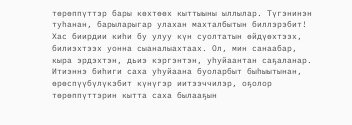төрөппүттэр бары көхтөөх кыттыыны ыллылар. Түгэнинэн туһанан, барыларыгар улахан махталбытын биллэрэбит! Хас биирдии киһи бу улуу күн суолтатын өйдүөхтээх, билиэхтээх уонна сыаналыахтаах. Ол, мин санаабар, кыра эрдэхтэн, дьиэ кэргэнтэн, уһуйаантан саҕаланар. Итиэннэ биһиги саха уһуйаана буоларбыт быһыытынан, өрөспүүбүлүкэбит күнүгэр иитээччилэр, оҕолор төрөппүттэрин кытта саха былааҕын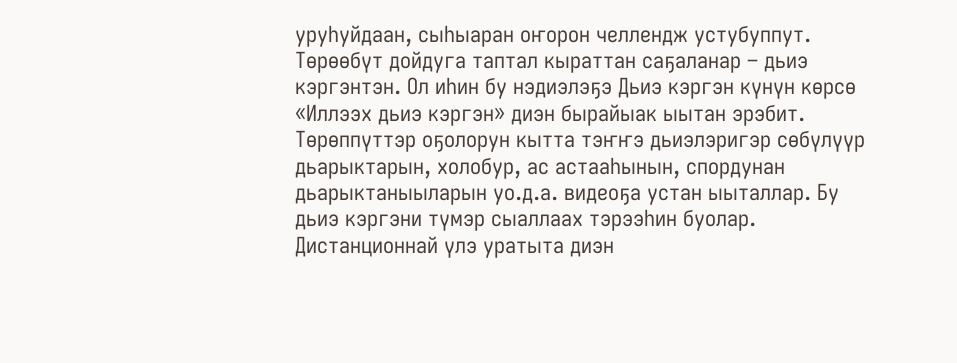уруһуйдаан, сыһыаран оҥорон челлендж устубуппут. Төрөөбүт дойдуга таптал кыраттан саҕаланар – дьиэ кэргэнтэн. Ол иһин бу нэдиэлэҕэ Дьиэ кэргэн күнүн көрсө «Иллээх дьиэ кэргэн» диэн бырайыак ыытан эрэбит. Төрөппүттэр оҕолорун кытта тэҥҥэ дьиэлэригэр сөбүлүүр дьарыктарын, холобур, ас астааһынын, спордунан дьарыктаныыларын уо.д.а. видеоҕа устан ыыталлар. Бу дьиэ кэргэни түмэр сыаллаах тэрээһин буолар. Дистанционнай үлэ уратыта диэн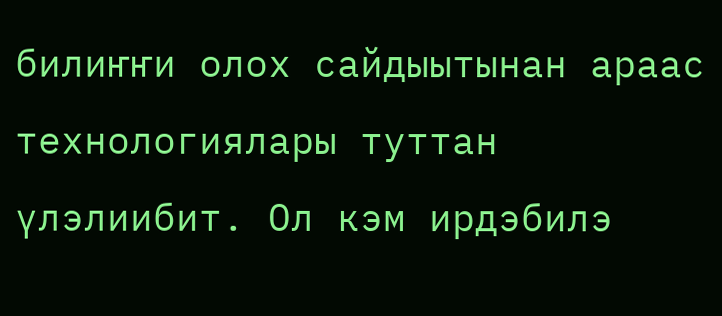билиҥҥи олох сайдыытынан араас технологиялары туттан үлэлиибит. Ол кэм ирдэбилэ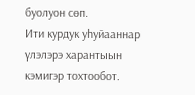буолуон сөп.
Ити курдук уһуйааннар үлэлэрэ харантыын кэмигэр тохтообот.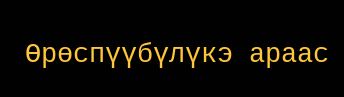Өрөспүүбүлүкэ араас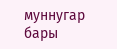муннугар бары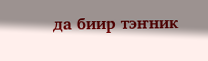да биир тэҥник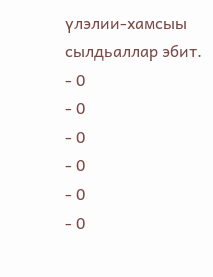үлэлии-хамсыы сылдьаллар эбит.
- 0
- 0
- 0
- 0
- 0
- 0